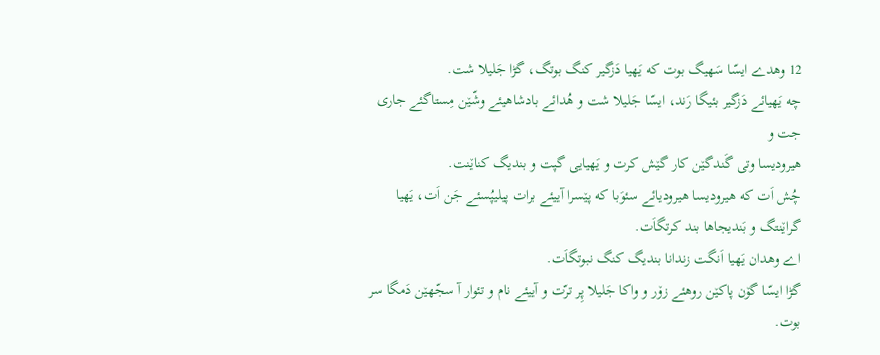12 وهدے ایسّا سَهیگ بوت که یَهیا دَزگیر کنگ بوتگ، گڑا جَلیلا شت.
چه یَهیائے دَزگیر بئیگا رَند، ایسّا جَلیلا شت و هُدائے بادشاهیئے وشّێن مِستاگئے جاری جت و
هیرودیسا وتی گَندگێن کار گێش کرت و یَهیایی گپت و بندیگ کناێنت.
چُش اَت که هیرودیسا هیرودیائے سئوَبا که پێسرا آییئے برات پیلیپُسئے جَن اَت، یَهیا گراێنتگ و بَندیجاها بند کرتگاَت.
اے وهدان یَهیا اَنگت زندانا بندیگ کنگ نبوتگاَت.
گڑا ایسّا گۆن پاکێن روهئے زۆر و واکا جَلیلا پِر ترّت و آییئے نام و تئوار آ سجّهێن دَمگا سر بوت.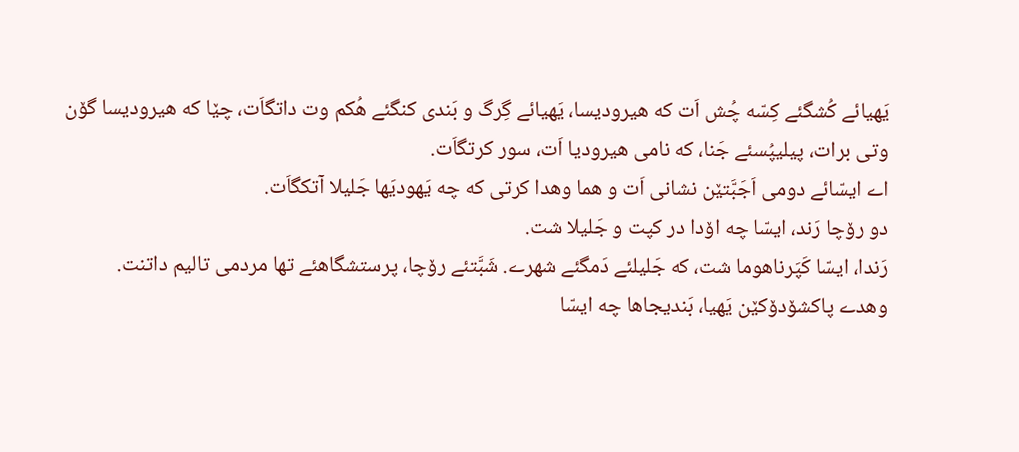یَهیائے کُشگئے کِسّه چُش اَت که هیرودیسا، یَهیائے گِرگ و بَندی کنگئے هُکم وت داتگاَت، چێا که هیرودیسا گۆن وتی برات، پیلیپُسئے جَنا، که نامی هیرودیا اَت، سور کرتگاَت.
اے ایسّائے دومی اَجَبَّتێن نشانی اَت و هما وهدا کرتی که چه یَهودیَها جَلیلا آتکگاَت.
دو رۆچا رَند، ایسّا چه اۆدا در کپت و جَلیلا شت.
رَندا، ایسّا کَپَرناهوما شت، که جَلیلئے دَمگئے شهرے. شَبَّتئے رۆچا، پرستشگاهئے تها مردمی تالیم داتنت.
وهدے پاکشۆدۆکێن یَهیا، بَندیجاها چه ایسّا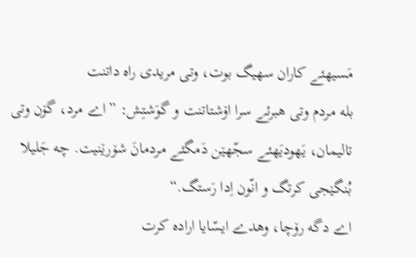مَسیهئے کاران سهیگ بوت، وتی مریدی راه داتنت
بله مردم وتی هبرئے سرا اۆشتاتنت و گوَشتِش: ”اے مرد، گۆن وتی تالیمان، یَهودیَهئے سجّهێن دَمگئے مردمانَ شۆرێنیت. چه جَلیلا بُنگێجی کرتگ و انّون اِدا رَستگ.“
اے دگه رۆچا، وهدے ایسّایا اراده کرت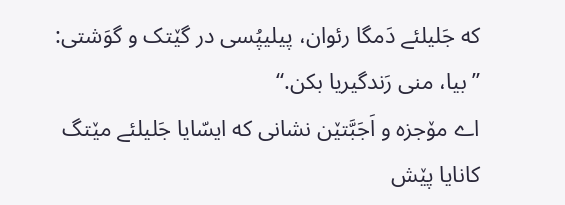که جَلیلئے دَمگا رئوان، پیلیپُسی در گێتک و گوَشتی: ”بیا، منی رَندگیریا بکن.“
اے مۆجزه و اَجَبَّتێن نشانی که ایسّایا جَلیلئے مێتگ کانایا پێش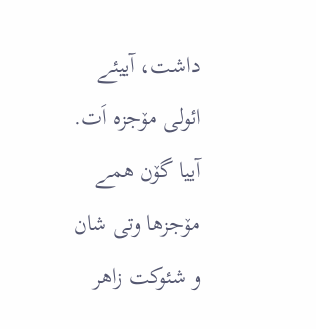داشت، آییئے ائولی مۆجزه اَت. آییا گۆن همے مۆجزها وتی شان و شئوکت زاهر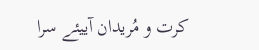کرت و مُریدان آییئے سرا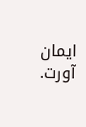ایمان آورت.